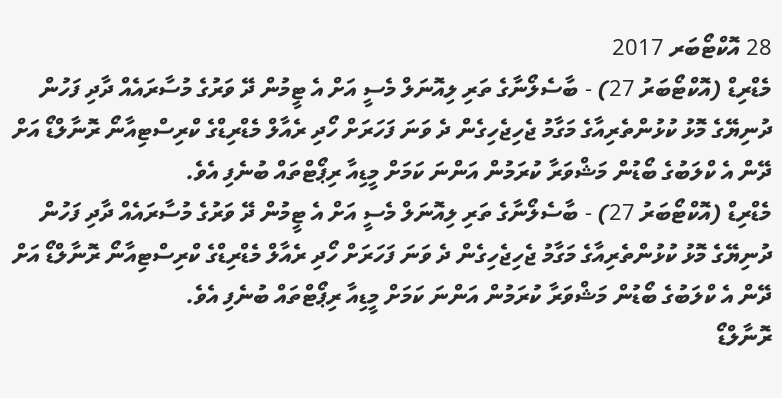28 އޮކްޓޯބަރ 2017
މެޑްރިޑް (އޮކްޓޯބަރު 27) - ބާސެލޯނާގެ ތަރި ލިއޮނަލް މެސީ އަށް އެ ޓީމުން ދޭ ވަރުގެ މުސާރައެއް ދާދި ފަހުން ދުނިޔޭގެ މޮޅު ކުޅުންތެރިއާގެ މަގާމު ޖެހިޖެހިގެން ދެ ވަނަ ފަހަރަށް ހޯދި ރެއާލް މެޑްރިޑްގެ ކްރިސްޓިއާނޯ ރޮނާލްޑޯ އަށް ދޭން އެ ކްލަބުގެ ބޯޑުން މަޝްވަރާ ކުރަމުން އަންނަ ކަމަށް މީޑިއާ ރިޕޯޓްތައް ބުނެފި އެވެ.
މެޑްރިޑް (އޮކްޓޯބަރު 27) - ބާސެލޯނާގެ ތަރި ލިއޮނަލް މެސީ އަށް އެ ޓީމުން ދޭ ވަރުގެ މުސާރައެއް ދާދި ފަހުން ދުނިޔޭގެ މޮޅު ކުޅުންތެރިއާގެ މަގާމު ޖެހިޖެހިގެން ދެ ވަނަ ފަހަރަށް ހޯދި ރެއާލް މެޑްރިޑްގެ ކްރިސްޓިއާނޯ ރޮނާލްޑޯ އަށް ދޭން އެ ކްލަބުގެ ބޯޑުން މަޝްވަރާ ކުރަމުން އަންނަ ކަމަށް މީޑިއާ ރިޕޯޓްތައް ބުނެފި އެވެ.
ރޮނާލްޑޯ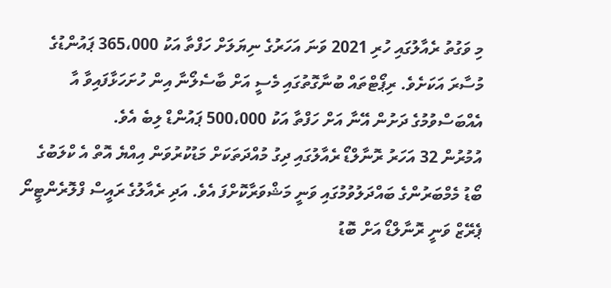މި ވަގުތު ރެއާލުގައި ހުރި 2021 ވަނަ އަހަރުގެ ނިޔަލަށް ހަފްތާ އަކު 365،000 ޕައުންޑުގެ މުސާރަ އަކަށެވެ. ރިޕޯޓްތައް ބުނާގޮތުގައި މެސީ އަށް ބާސެލޯނާ އިން ހުށަހަޅާފައިވާ އާ އެއްބަސްވުމުގެ ދަށުން އޭނާ އަށް ހަފްތާ އަކު 500،000 ޕައުންޑް ލިބެ އެވެ.
އުމުރުން 32 އަހަރު ރޮނާލްޑޯ ރެއާލުގައި ދިގު މުއްދަތަކަށް މަޑުކުރުވަން އިއްޔެ އޮތް އެ ކްލަބުގެ ބޯޑު މެމްބަރުންގެ ބައްދަލުވުމުގައި ވަނީ މަޝްވަރާކޮށްފަ އެވެ. އަދި ރެއާލުގެ ރައީސް ފްލޮރެންޓީނޯ ޕެރޭޒް ވަނީ ރޮނާލްޑޯ އަށް ބޮޑު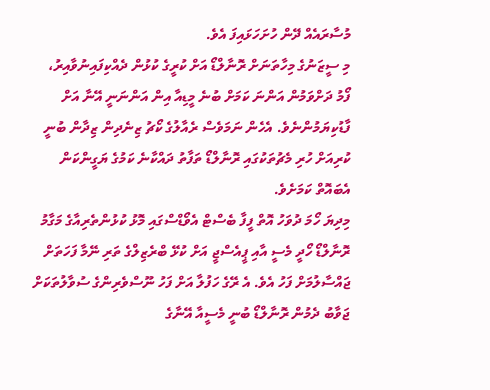މުސާރައެއް ދޭން ހުށަހަޅައިފަ އެވެ.
މި ސީޒަނުގެ މިހާތަނަށް ރޮނާލްޑޯ އަށް ކުރީގެ ކުޅުން ދެއްކިފައިނުވާއިރު، ފޯމު ދަށްވަމުން އަންނަ ކަމަށް ބުނެ މީޑިއާ އިން އަންނަނީ އޭނާ އަށް ފާޑުކިޔަމުންނެވެ. އެހެން ނަމަވެސް ރެއާލުގެ ކޯޗު ޒިނެދިން ޒިދާން ބުނީ ކުރިއަށް ހުރި މެޗުތަކުގައި ރޮނާލްޑޯ ތަފާތު ދައްކާނެ ކަމުގެ ޔަގީންކަން އެބައޮތް ކަމަށެވެ.
މިދިޔަ ހޯމަ ދުވަހު އޮތް ފީފާ ބެސްޓް އެވޯޑްސްގައި މޮޅު ކުޅުންތެރިއާގެ މަގާމު ރޮނާލްޑޯ ހޯދީ މެސީ އާއި ޕީއެސްޖީ އަށް ކުޅޭ ބްރެޒިލްގެ ތަރި ނޭމާ ފަހަތަށް ޖައްސާލުމަށް ފަހު އެވެ. އެ ރޭގެ ހަފުލާ އަށް ފަހު ނޫސްވެރިންގެ ސުވާލުތަކަށް ޖަވާބު ދެމުން ރޮނާލްޑޯ ބުނީ މެސީއާ އޭނާގެ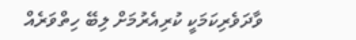ވާދަވެރިކަމަކީ ކުރިއެރުމަށް ލިބޭ ހިތްވަރެއް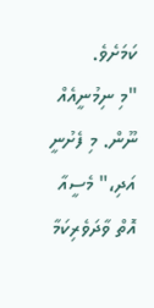ކަމަށެވެ.
"މި ނިމުނީއެއް ނޫން. މި ފެށުނީ އަދި،" މެސީއާ އޮތް ވާދަވެރިކަމާ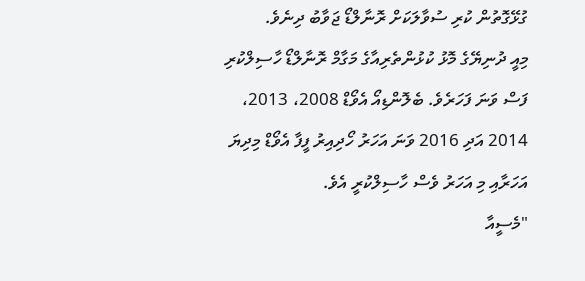ގުޅޭގޮތުން ކުރި ސުވާލަކަށް ރޮނާލްޑޯ ޖަވާބު ދިނެވެ.
މިއީ ދުނިޔޭގެ މޮޅު ކުޅުންތެރިއާގެ މަގާމް ރޮނާލްޑޯ ހާސިލްކުރި ފަސް ވަނަ ފަހަރެވެ. ބެލޮންޑިއޯ އެވޯޑް 2008، 2013، 2014 އަދި 2016 ވަނަ އަހަރު ހޯދިއިރު ފީފާ އެވޯޑް މިދިޔަ އަހަރާއި މި އަހަރު ވެސް ހާސިލްކުރީ އެވެ.
"މެސީއާ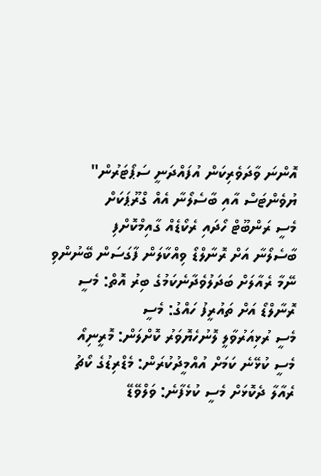އޮންނަ ވާދަވެރިކަން އުފައްދަނީ ސަޕޯޓަރުން"
ޔުވެންޓަސް އާއި ބާސެލޯނާ އެއް ގްރޫޕަކަށް
މެސީ ރަންބޫޓް ހޯދައި ރެކޯޑެއް ގާއިމްކޮށްފި
ބާސެލޯނާ އަށް ރޮނާލްޑޯ ވިއްކާލަން ފާގަސަން ބޭނުންވި
ނޭމާ ރެއާލަށް ބަދަލުވެދާނެކަމުގެ ބިރު އޮތް: މެސީ
ރޮނާލްޑޯ އަށް ތައުރީފު ހައްގު: މެސީ
މެސީ ރުޅިއަރުވާލީ ލޮނުހެޔޮވަރު ކޮށްލަން: މޮރީނިއޯ
މެސީ ކުޅޭނެ ކަމަށް އުއްމީދުކުރަން: މެޑްރިޑުގެ ކޯޗު
ރެއާލާ ދެކޮޅަށް މެސީ ކުޅެފާނެ: ވަލްވޭޑޭ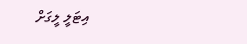އިޓަލީ ލީގަށް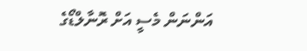އަންނަން މެސީ އަށް ރޮނާލްޑޯގެ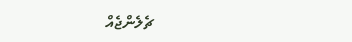ޗެލެންޖެއް